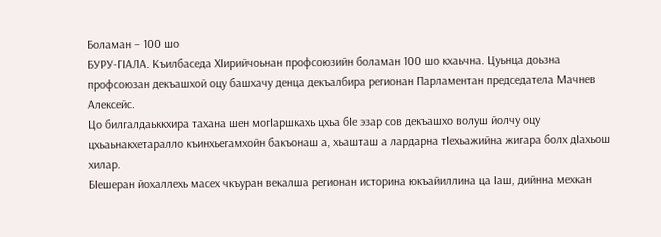Боламан – 100 шо
БУРУ-ГIАЛА. Къилбаседа ХIирийчоьнан профсоюзийн боламан 100 шо кхаьчна. Цуьнца доьзна профсоюзан декъашхой оцу башхачу денца декъалбира регионан Парламентан председатела Мачнев Алексейс.
Цо билгалдаьккхира тахана шен могIаршкахь цхьа бIе эзар сов декъашхо волуш йолчу оцу цхьаьнакхетаралло къинхьегамхойн бакъонаш а, хьашташ а лардарна тIехьажийна жигара болх дIахьош хилар.
БIешеран йохаллехь масех чкъуран векалша регионан историна юкъайиллина ца Iаш, дийнна мехкан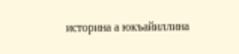историна а юкъайиллина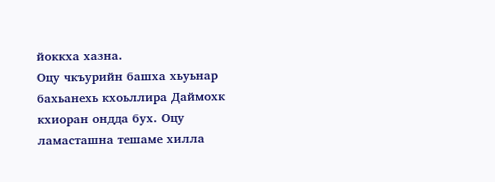йоккха хазна.
Оцу чкъурийн башха хьуьнар бахьанехь кхоьллира Даймохк кхиоран ондда бух. Оцу ламасташна тешаме хилла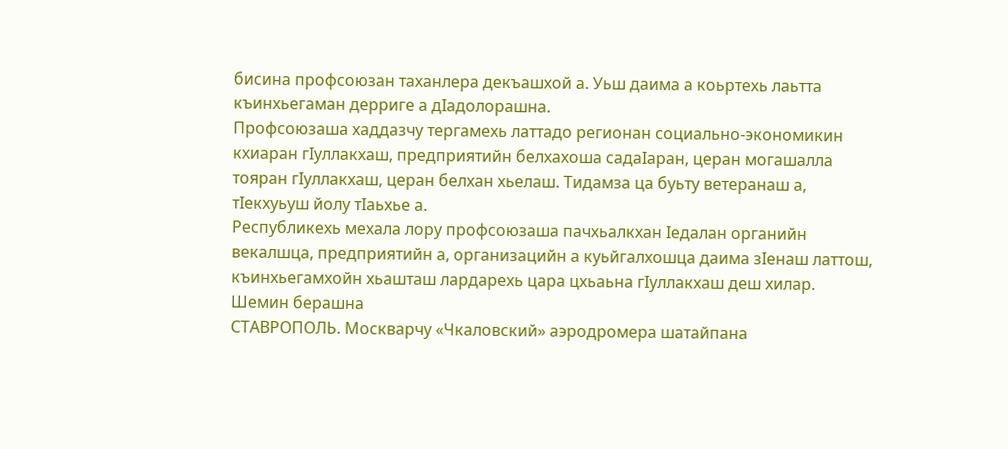бисина профсоюзан таханлера декъашхой а. Уьш даима а коьртехь лаьтта къинхьегаман дерриге а дIадолорашна.
Профсоюзаша хаддазчу тергамехь латтадо регионан социально-экономикин кхиаран гIуллакхаш, предприятийн белхахоша садаIаран, церан могашалла тояран гIуллакхаш, церан белхан хьелаш. Тидамза ца буьту ветеранаш а, тIекхуьуш йолу тIаьхье а.
Республикехь мехала лору профсоюзаша пачхьалкхан Iедалан органийн векалшца, предприятийн а, организацийн а куьйгалхошца даима зIенаш латтош, къинхьегамхойн хьашташ лардарехь цара цхьаьна гIуллакхаш деш хилар.
Шемин берашна
СТАВРОПОЛЬ. Москварчу «Чкаловский» аэродромера шатайпана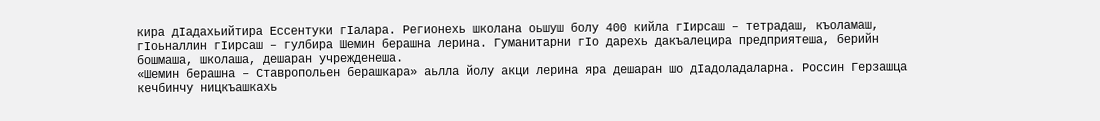кира дIадахьийтира Ессентуки гIалара. Регионехь школана оьшуш болу 400 кийла гIирсаш – тетрадаш, къоламаш, гIоьналлин гIирсаш – гулбира Шемин берашна лерина. Гуманитарни гIо дарехь дакъалецира предприятеша, берийн бошмаша, школаша, дешаран учрежденеша.
«Шемин берашна – Ставропольен берашкара» аьлла йолу акци лерина яра дешаран шо дIадоладаларна. Россин Герзашца кечбинчу ницкъашкахь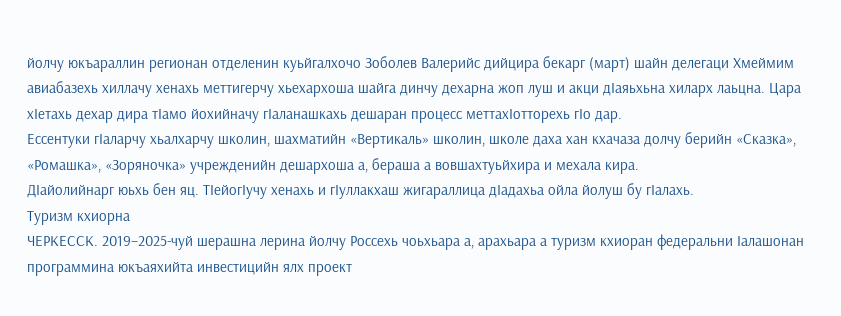йолчу юкъараллин регионан отделенин куьйгалхочо Зоболев Валерийс дийцира бекарг (март) шайн делегаци Хмеймим авиабазехь хиллачу хенахь меттигерчу хьехархоша шайга динчу дехарна жоп луш и акци дIаяьхьна хиларх лаьцна. Цара хIетахь дехар дира тIамо йохийначу гIаланашкахь дешаран процесс меттахIотторехь гIо дар.
Ессентуки гIаларчу хьалхарчу школин, шахматийн «Вертикаль» школин, школе даха хан кхачаза долчу берийн «Сказка», «Ромашка», «Зоряночка» учрежденийн дешархоша а, бераша а вовшахтуьйхира и мехала кира.
ДIайолийнарг юьхь бен яц. ТIейогIучу хенахь и гIуллакхаш жигараллица дIадахьа ойла йолуш бу гIалахь.
Туризм кхиорна
ЧЕРКЕССК. 2019–2025-чуй шерашна лерина йолчу Россехь чоьхьара а, арахьара а туризм кхиоран федеральни Iалашонан программина юкъаяхийта инвестицийн ялх проект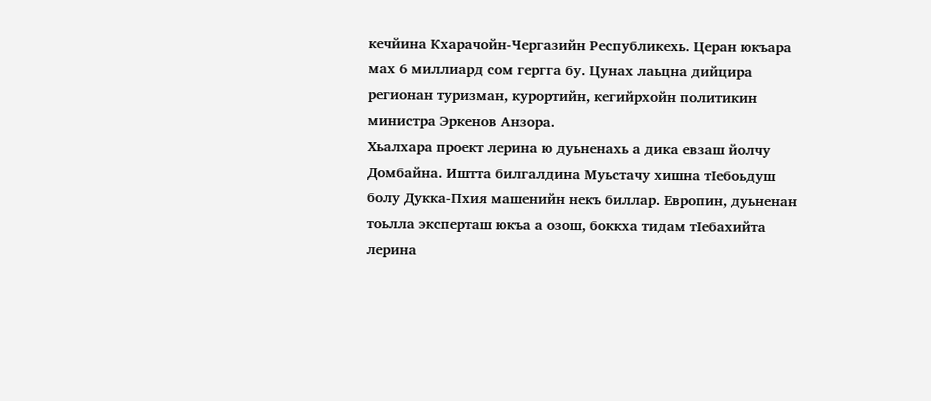кечйина Кхарачойн-Чергазийн Республикехь. Церан юкъара мах 6 миллиард сом гергга бу. Цунах лаьцна дийцира регионан туризман, курортийн, кегийрхойн политикин министра Эркенов Анзора.
Хьалхара проект лерина ю дуьненахь а дика евзаш йолчу Домбайна. Иштта билгалдина Муьстачу хишна тIебоьдуш болу Дукка-Пхия машенийн некъ биллар. Европин, дуьненан тоьлла эксперташ юкъа а озош, боккха тидам тIебахийта лерина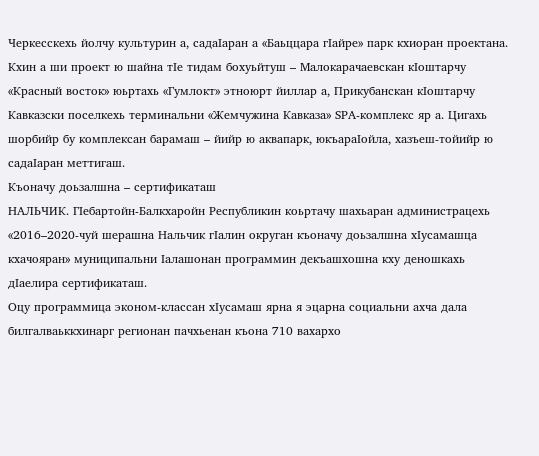Черкесскехь йолчу культурин а, садаIаран а «Баьццара гIайре» парк кхиоран проектана.
Кхин а ши проект ю шайна тIе тидам бохуьйтуш – Малокарачаевскан кIоштарчу «Красный восток» юьртахь «Гумлокт» этноюрт йиллар а, Прикубанскан кIоштарчу Кавказски поселкехь терминальни «Жемчужина Кавказа» SPA-комплекс яр а. Цигахь шорбийр бу комплексан барамаш – йийр ю аквапарк, юкъараIойла, хазъеш-тойийр ю садаIаран меттигаш.
Къоначу доьзалшна – сертификаташ
НАЛЬЧИК. ГIебартойн-Балкхаройн Республикин коьртачу шахьаран администрацехь «2016–2020-чуй шерашна Нальчик гIалин округан къоначу доьзалшна хIусамашца кхачояран» муниципальни Iалашонан программин декъашхошна кху деношкахь дIаелира сертификаташ.
Оцу программица эконом-классан хIусамаш ярна я эцарна социальни ахча дала билгалваьккхинарг регионан пачхьенан къона 710 вахархо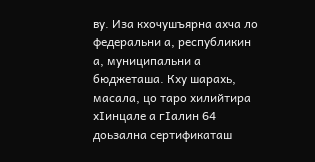ву. Иза кхочушъярна ахча ло федеральни а, республикин а, муниципальни а бюджеташа. Кху шарахь, масала, цо таро хилийтира хIинцале а гIалин 64 доьзална сертификаташ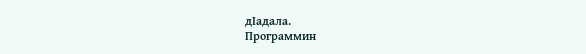дIадала.
Программин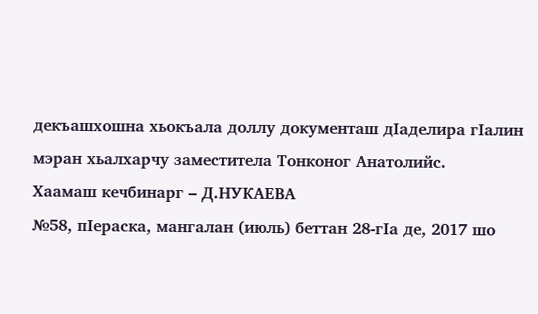декъашхошна хьокъала доллу документаш дIаделира гIалин мэран хьалхарчу заместитела Тонконог Анатолийс.
Хаамаш кечбинарг – Д.НУКАЕВА
№58, пIераска, мангалан (июль) беттан 28-гIа де, 2017 шо